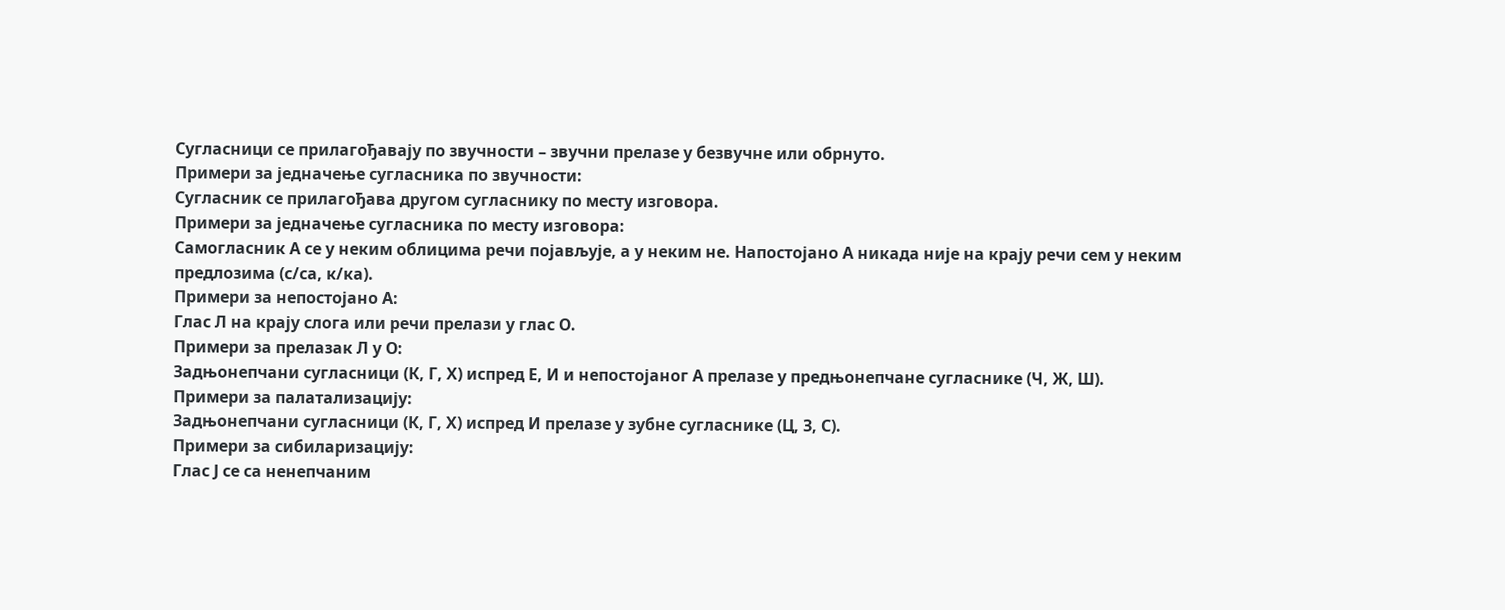Сугласници се прилагођавају по звучности – звучни прелазе у безвучне или обрнуто.
Примери за једначење сугласника по звучности:
Сугласник се прилагођава другом сугласнику по месту изговора.
Примери за једначење сугласника по месту изговора:
Самогласник А се у неким облицима речи појављује, а у неким не. Напостојано А никада није на крају речи сем у неким предлозима (с/са, к/ка).
Примери за непостојано А:
Глас Л на крају слога или речи прелази у глас О.
Примери за прелазак Л у О:
Задњонепчани сугласници (К, Г, Х) испред Е, И и непостојаног А прелазе у предњонепчане сугласнике (Ч, Ж, Ш).
Примери за палатализацију:
Задњонепчани сугласници (К, Г, Х) испред И прелазе у зубне сугласнике (Ц, З, С).
Примери за сибиларизацију:
Глас Ј се са ненепчаним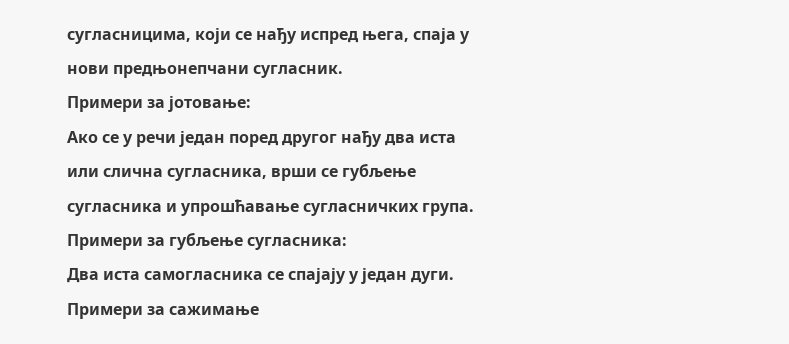сугласницима, који се нађу испред њега, спаја у нови предњонепчани сугласник.
Примери за јотовање:
Ако се у речи један поред другог нађу два иста или слична сугласника, врши се губљење сугласника и упрошћавање сугласничких група.
Примери за губљење сугласника:
Два иста самогласника се спајају у један дуги.
Примери за сажимање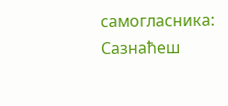самогласника:
Сазнаћеш